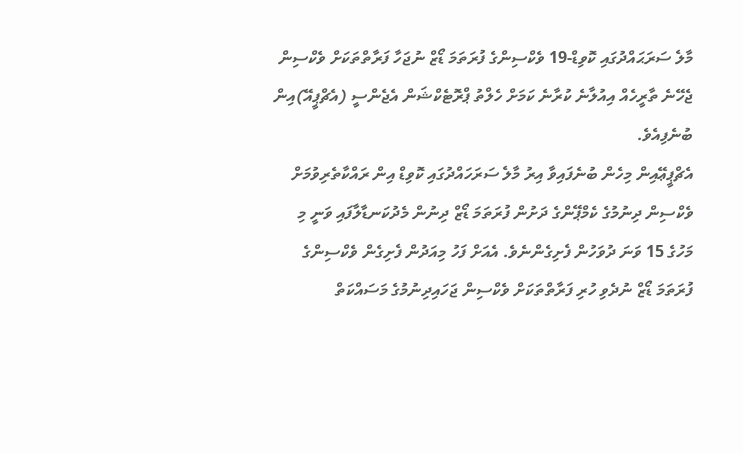މާލެ ސަރަޙައްދުގައި ކޮވިޑް-19 ވެކްސިންގެ ފުރަތަމަ ޑޯޒް ނުޖަހާ ފަރާތްތަކަށް ވެކްސިން ޖެހޭނެ ތާރީހެއް އިއުލާނެ ކުރާނެ ކަމަށް ހެލްތު ޕްރޮޓެކްޝަން އެޖެންސީ (އެޗްޕީއޭ)އިން ބުނެފިއެވެ.
އެޗްޕީޢޭއިން މިހެން ބުނެފައިވާ އިރު މާލެ ސަރަހައްދުގައި ކޮވިޑް އިން ރައްކާތެރިވުމަށް ވެކްސިން ދިނުމުގެ ކެމްޕޭންގެ ދަށުން ފުރަތަމަ ޑޯޒް ދިނުން މެދުކަނޑާލާފައި ވަނީ މި މަހުގެ 15 ވަނަ ދުވަހުން ފެށިގެންނެވެ. އެއަށް ފަހު މިއަދުން ފެށިގެން ވެކްސިންގެ ފުރަތަމަ ޑޯޒް ނުދެވި ހުރި ފަރާތްތަކަށް ވެކްސިން ޖަހައިދިނުމުގެ މަސައްކަތް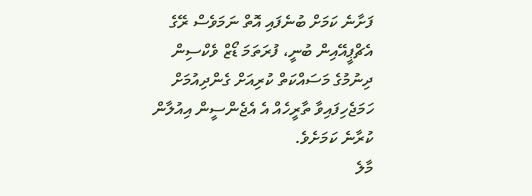ފަށާނެ ކަމަށް ބުނެފައި އޮތް ނަމަވެސް ރޭގެ އެޗްޕީއޭއިން ބުނީ، ފުރަތަމަ ޑޯޒް ވެކްސިން ދިނުމުގެ މަސައްކަތް ކުރިއަށް ގެންދިއުމަށް ހަމަޖެހިފައިވާ ތާރީހެއް އެ އެޖެންސީން އިއުލާން ކުރާނެ ކަމަށެވެ.
މާލެ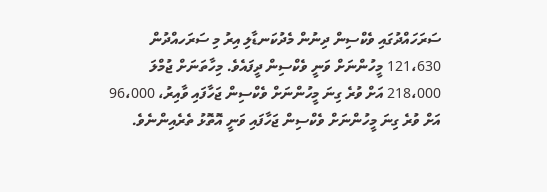ސަރަހައްދުގައި ވެކްސިން ދިނުން މެދުކަނޑާލި އިރު މި ސަރަހއްދުން 121،630 މީހުންނަށް ވަނީ ވެކްސިން ދީފައެވެ. މިހާތަނަށް ޖުމްލަ 218،000 އަށް ވުރެ ގިނަ މީހުންނަށް ވެކްސިން ޖަހާފައި ވާއިރު، 96،000 އަށް ވުރެ ގިނަ މީހުންނަށް ވެކްސިން ޖަހާފައި ވަނީ އޮތޮޅު ތެރެއިންނެވެ.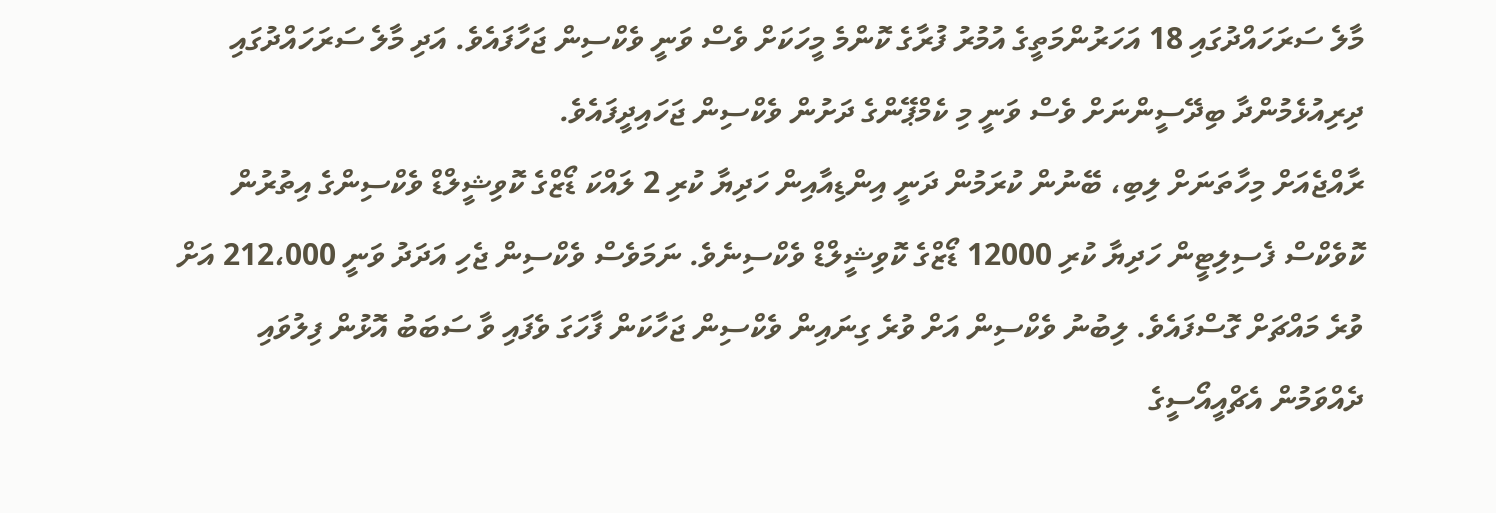މާލެ ސަރަހައްދުގައި 18 އަހަރުންމަތީގެ އުމުރު ފުރާގެ ކޮންމެ މީހަކަށް ވެސް ވަނީ ވެކްސިން ޖަހާފައެވެ. އަދި މާލެ ސަރަހައްދުގައި ދިރިއުޅެމުންދާ ބިދޭސީންނަށް ވެސް ވަނީ މި ކެމްޕޭންގެ ދަށުން ވެކްސިން ޖަހައިދީފައެވެ.
ރާއްޖެއަށް މިހާތަނަށް ލިބި، ބޭނުން ކުރަމުން ދަނީ އިންޑިއާއިން ހަދިޔާ ކުރި 2 ލައްކަ ޑޯޒްގެ ކޮވިޝީލްޑް ވެކްސިންގެ އިތުރުން ކޮވެކްސް ފެސިލިޓީން ހަދިޔާ ކުރި 12000 ޑޯޒްގެ ކޮވިޝީލްޑް ވެކްސިނެވެ. ނަމަވެސް ވެކްސިން ޖެހި އަދަދު ވަނީ 212،000 އަށް ވުރެ މައްޗަށް ގޮސްފައެވެ. ލިބުނު ވެކްސިން އަށް ވުރެ ގިނައިން ވެކްސިން ޖަހާކަން ފާހަގަ ވެފައި ވާ ސަބަބު އޮޅުން ފިލުވައި ދެއްވަމުން އެޗްއީއޯސީގެ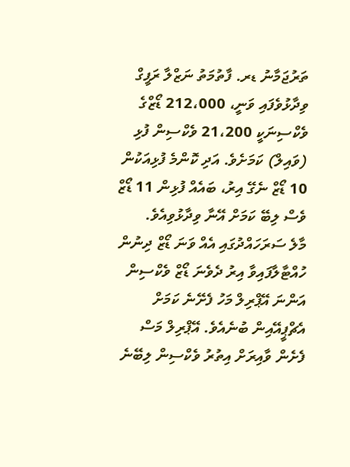ތަރުޖަމާނު ޑރ. ފާތުމަތު ނަޒްލާ ރަފީގް ވިދާޅުވެފައި ވަނީ، 212،000 ޑޯޒްގެ ވެކްސިނަކީ 21،200 ވެކްސިން ފުޅި (ވައިލް) ކަމަށެވެ. އަދި ކޮންމެ ފުޅިއަކުން 10 ޑޯޒް ނެގޭ އިރު، ބައެއް ފުޅިން 11 ޑޯޒް ވެސް ލިބޭ ކަމަށް އޭނާ ވިދާޅުވިއެވެ.
މާލެ ސަރަހައްދުގައި އެއް ވަނަ ޑޯޒް ދިނުން ހުއްޓާލާފައިވާ އިރު ދެވެނަ ޑޯޒް ވެކްސިން އަންނަ އޭޕްރިލް މަހު ފެށޭނެ ކަމަށް އެޗްޕީއޭއިން ބުނެއެވެ. އޭޕްރިލް މަސް ފެށެން ވާއިރަށް އިތުރު ވެކްސިން ލިބޭނެ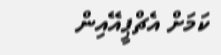ކަމަށް އެޗްޕީއޭއިން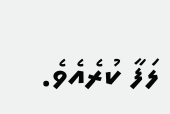ލަފާ ކުރެއެވެ.